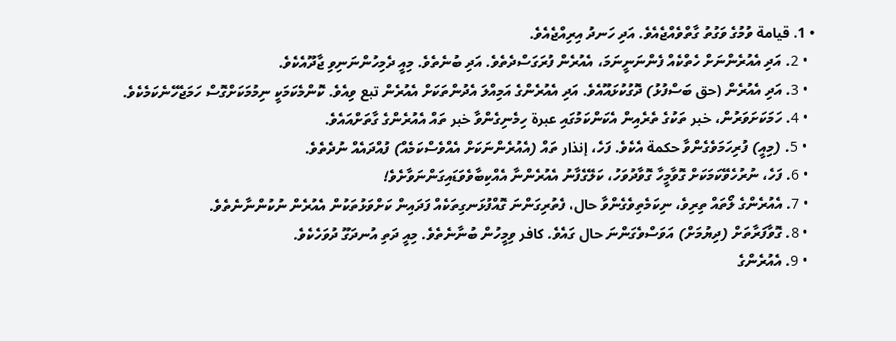• 1. قيامة ވުމުގެ ވަގުތު ގާތްވެއްޖެއެވެ. އަދި ހަނދު އިރިއްޖެއެވެ.
  • 2. އަދި އެއުރެންނަށް ހެތްކެއް ފެންނަނީނަމަ، އެއުރެން ފުރަގަސްދެތެވެ. އަދި ބުނެތެވެ. މިއީ ދެމިހުންނަނިވި ޖާދޫއެކެވެ.
  • 3. އަދި އެއުރެން (حق ބަސްފުޅު) ދޮގުކުޅައޫއެވެ. އަދި އެއުރެންގެ އަމިއްލަ އެދުންތަކަށް އެއުރެން تبع ވިއެވެ. ކޮންމެކަމަކީ ނިމުމަކަށްގޮސް ހަމަޖެހޭނެކަމެކެވެ.
  • 4. ހަމަކަށަވަރުން، خبر ތަކުގެ ތެރެއިން އެކަންކަމުގައި عبرة ހިމެނިގެންވާ خبر ތައް އެއުރެންގެ ގާތަށްއައެވެ.
  • 5. (މިއީ) ފުރިހަމަވެގެންވާ حكمة އެކެވެ. ފަހެ، إنذار ތައް (އެއުރެންނަކަށް އެއްވެސްކަމެއް) ފުއްދައެއް ނުދެތެވެ.
  • 6. ފަހެ، ނުރުހެވޭކަމަކަށް ގޮވާމީހާ ގޮވާދުވަހު، ކަލޭގެފާނު އެއުރެންނާ އެއްކިބާވެވަޑައިގަންނަވާށެވެ!
  • 7. އެއުރެންގެ ލޯތައް ތިރިވެ، ނިކަމެތިވެގެންވާ حال، ފެތުރިގަންނަ ގޮއްފުޅަނގިތަކެއް ފަދައިން ކަށްވަޅުތަކުން އެއުރެން ނުކުންނާނެތެވެ.
  • 8. ގޮވާފަރާތަށް (ދިޔުމަށް) އަވަސްވެގަންނަ حال ގައެވެ. كافر ވިމީހުން ބުނާނެތެވެ. މިއީ ދަތި އުނދަގޫ ދުވަހެކެވެ.
  • 9. އެއުރެންގެ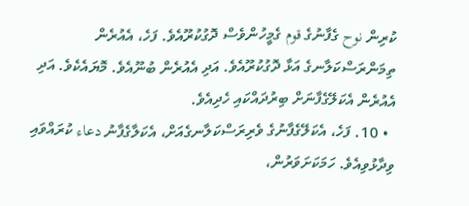ކުރިން نوح ގެފާނުގެ قوم ގެމީހުންވެސް ދޮގުކުރޫއެވެ. ފަހެ، އެއުރެން ތިމަންރަސްކަލާނގެ އަޅާ ދޮގުކުރޫއެވެ. އަދި އެއުރެން ބުނޫއެވެ. މޮޔައެކެވެ. އަދި އެއުރެން އެކަލޭގެފާނަށް ބިރުދައްކައި ހެދިއެވެ.
  • 10. ފަހެ، އެކަލޭގެފާނުގެ ވެރިރަސްކަލާނގެއަށް، އެކަލާގެފާނު دعاء ކުރައްވައި ވިދާޅުވިއެވެ. ހަމަކަށަވަރުން،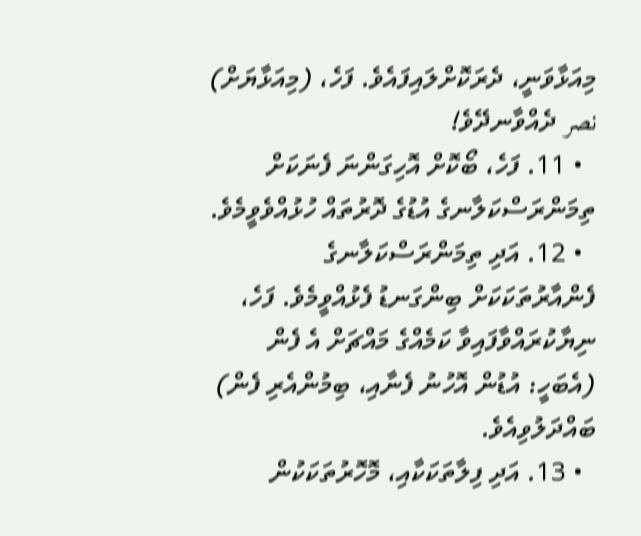މިއަޅާވަނީ، ދެރަކޮށްލައިފައެވެ. ފަހެ، (މިއަޅާޔަށް) نصر ދެއްވާނދޭވެ!
  • 11. ފަހެ، ބޯކޮށް އޮހިގަންނަ ފެނަކަށް ތިމަންރަސްކަލާނގެ އުޑުގެ ދޮރުތައް ހުޅުއްވެވީމެވެ.
  • 12. އަދި ތިމަންރަސްކަލާނގެ ފެންއާރުތަކަކަށް ބިންގަނޑު ފެޅުއްވީމެވެ. ފަހެ، ނިޔާކުރައްވާފައިވާ ކަމެއްގެ މައްޗަށް އެ ފެން (އެބަހީ: އުޑުން އޮހުނު ފެނާއި، ބިމުންއެރި ފެން) ބައްދަލުވިއެވެ.
  • 13. އަދި ފިލާތަކަކާއި، މޮހޮރުތަކަކުން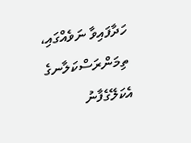ހަދާފައިވާ ނަވެއްގައި، ތިމަންރަސްކަލާނގެ އެކަލޭގެފާނު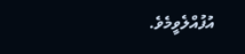އުފުއްލެވީމެވެ.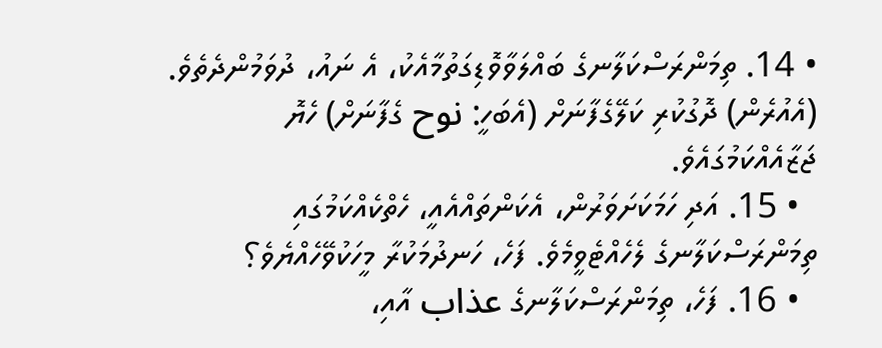• 14. ތިމަންރަސްކަލާނގެ ބައްލަވާވޮޑިގަތުމާއެކު، އެ ނައު، ދުވަމުންދެތެވެ. (އެއުރެން) ދޮގުކުރި ކަލޭގެފާނަށް (އެބަހީ: نوح ގެފާނަށް) ހެޔޮ ޖަޒާއެއްކަމުގައެވެ.
  • 15. އަދި ހަމަކަށަވަރުން، އެކަންތައްއެއީ، ހެތްކެއްކަމުގައި ތިމަންރަސްކަލާނގެ ލެހެއްޓެވީމެވެ. ފަހެ، ހަނދުމަކުރާ މީހަކުވޭހެއްޔެވެ؟
  • 16. ފަހެ، ތިމަންރަސްކަލާނގެ عذاب އާއި،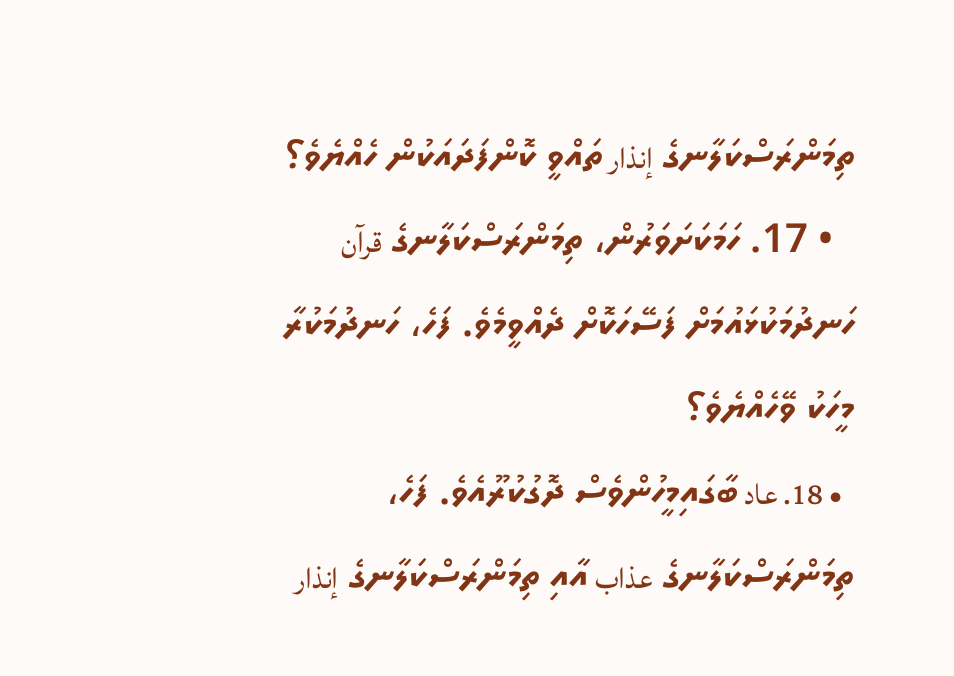ތިމަންރަސްކަލާނގެ إنذار ތައްވީ ކޮންފަދައަކުން ހެއްޔެވެ؟
  • 17. ހަމަކަށަވަރުން، ތިމަންރަސްކަލާނގެ قرآن ހަނދުމަކުޅައުމަށް ފަސޭހަކޮށް ދެއްވީމެވެ. ފަހެ، ހަނދުމަކުރާ މީހަކު ވޭހެއްޔެވެ؟
  • 18. عاد ބާގައިމީހުންވެސް ދޮގުކުރޫއެވެ. ފަހެ، ތިމަންރަސްކަލާނގެ عذاب އާއި ތިމަންރަސްކަލާނގެ إنذار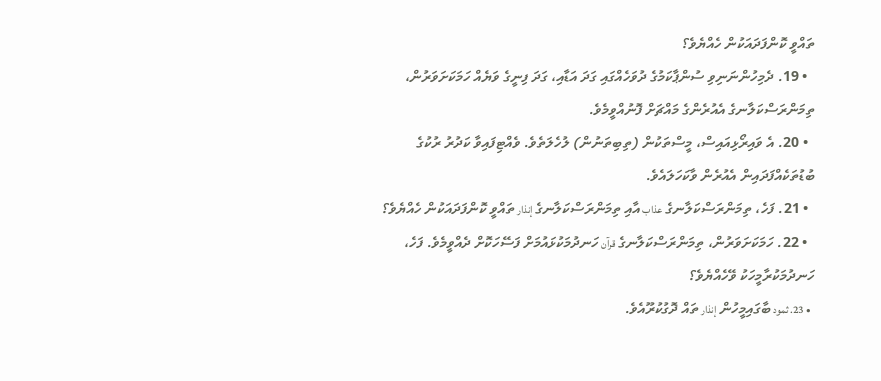ތައްވީ ކޮންފަދައަކުން ހެއްޔެވެ؟
  • 19. ދެމިހުންނަނިވި ސުންޕާކަމުގެ ދުވަހެއްގައި ގަދަ އަޑާއި، ގަދަ ފިނީގެ ވަޔެއް ހަމަކަށަވަރުން، ތިމަންރަސްކަލާނގެ އެއުރެންގެ މައްޗަށް ފޮނުއްވީމެވެ.
  • 20. އެ ވައިރޯޅިއައިސް، މީސްތަކުން (ތިބިތަނުން) ލުހެލަތެވެ. ވެއްޓިފައިވާ ކަދުރު ރުކުގެ ބުޑުތަކެއްފަދައިން އެއުރެން ވާކަހަލައެވެ.
  • 21. ފަހެ، ތިމަންރަސްކަލާނގެ عذاب އާއި ތިމަންރަސްކަލާނގެ إنذار ތައްވީ ކޮންފަދައަކުން ހެއްޔެވެ؟
  • 22. ހަމަކަށަވަރުން، ތިމަންރަސްކަލާނގެ قرآن ހަނދުމަކުޅައުމަށް ފަސޭހަކޮށް ދެއްވީމެވެ. ފަހެ، ހަނދުމަކުރާމީހަކު ވޭހެއްޔެވެ؟
  • 23. ثمود ބާގައިމީހުން إنذار ތައް ދޮގުކުރޫއެވެ.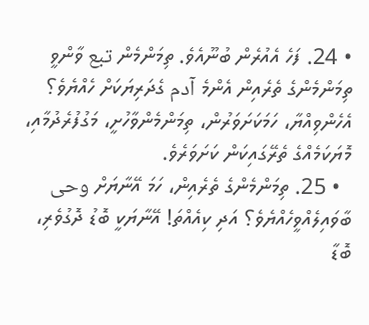• 24. ފަހެ އެއުރެން ބުނޫއެވެ. ތިމަންމެން تبع ވާންވީ ތިމަންމެންގެ ތެރެއިން އެންމެ آدم ގެދަރިޔަކަށް ހެއްޔެވެ؟ އެހެންވިއްޔާ، ހަމަކަށަވަރުން، ތިމަންމެންވާހުށީ، މަގުފުރެދުމާއި، މޮޔަކަމެއްގެ ތެރޭގައިކަން ކަށަވަރެވެ.
  • 25. ތިމަންމެންގެ ތެރެއިން، ހަމަ އޭނާޔަށް وحى ބާވައިލެއްވީހެއްޔެވެ؟ އަދި ކިއެއްތަ! އޭނާޔަކީ ބޮޑު ދޮގުވެރި، ބޮޑާ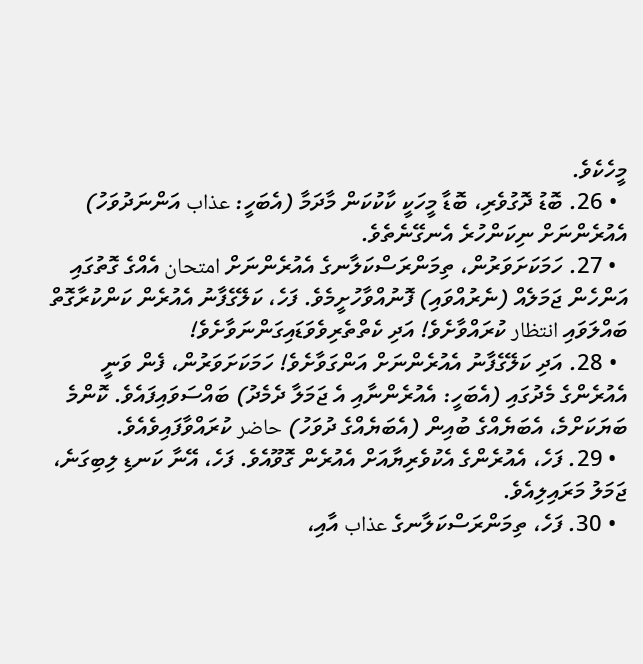މީހެކެވެ.
  • 26. ބޮޑު ދޮގުވެރި، ބޮޑާ މީހަކީ ކާކުކަން މާދަމާ (އެބަހީ: عذاب އަންނަދުވަހު) އެއުރެންނަށް ނިކަންހުރެ އެނގޭނެތެވެ.
  • 27. ހަމަކަށަވަރުން، ތިމަންރަސްކަލާނގެ އެއުރެންނަށް امتحان އެއްގެ ގޮތުގައި އަންހެން ޖަމަލެއް (ނެރުއްވައި) ފޮނުއްވާހުށީމެވެ. ފަހެ، ކަލޭގެފާނު އެއުރެން ކަންކުރާގޮތް ބައްލަވައި انتظار ކުރައްވާށެވެ! އަދި ކެތްތެރިވެވަޑައިގަންނަވާށެވެ!
  • 28. އަދި ކަލޭގެފާނު އެއުރެންނަށް އަންގަވާށެވެ! ހަމަކަށަވަރުން، ފެން ވަނީ އެއުރެންގެ މެދުގައި (އެބަހީ: އެއުރެންނާއި އެ ޖަމަލާ ދެމެދު) ބައްސަވައިފައެވެ. ކޮންމެ ބަޔަކަށްމެ، އެބަޔެއްގެ ބުއިން (އެބަޔެއްގެ ދުވަހު) حاضر ކުރައްވާފައިވެއެވެ.
  • 29. ފަހެ، އެއުރެންގެ އެކުވެރިޔާއަށް އެއުރެން ގޮވޫއެވެ. ފަހެ، އޭނާ ކަނޑި ލިބިގަނެ، ޖަމަލު މަރައިލިއެވެ.
  • 30. ފަހެ، ތިމަންރަސްކަލާނގެ عذاب އާއި،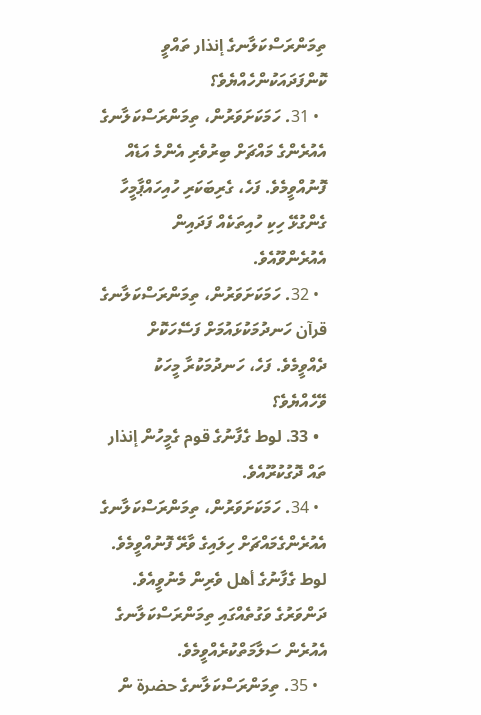ތިމަންރަސްކަލާނގެ إنذار ތައްވީ ކޮންފަދައަކުންހެއްޔެވެ؟
  • 31. ހަމަކަށަވަރުން، ތިމަންރަސްކަލާނގެ އެއުރެންގެ މައްޗަށް ބިރުވެރި އެންމެ އަޑެއް ފޮނުއްވީމެވެ. ފަހެ، ގެރިބަކަރި ހުއިހައްޕާމީހާ ގެންގުޅޭ ހިކި ހުއިތަކެއް ފަދައިން އެއުރެންވޫއެވެ.
  • 32. ހަމަކަށަވަރުން، ތިމަންރަސްކަލާނގެ قرآن ހަނދުމަކުޅައުމަށް ފަސޭހަކޮށް ދެއްވީމެވެ. ފަހެ، ހަނދުމަކުރާ މީހަކު ވޭހެއްޔެވެ؟
  • 33. لوط ގެފާނުގެ قوم ގެމީހުން إنذار ތައް ދޮގުކުރޫއެވެ.
  • 34. ހަމަކަށަވަރުން، ތިމަންރަސްކަލާނގެ އެއުރެންގެމައްޗަށް ހިލައިގެ ވާރޭ ފޮނުއްވީމެވެ. لوط ގެފާނުގެ أهل ވެރިން މެނުވީއެވެ. ދަންވަރުގެ ވަގުތެއްގައި ތިމަންރަސްކަލާނގެ އެއުރެން ސަލާމަތްކުރެއްވީމެވެ.
  • 35. ތިމަންރަސްކަލާނގެ حضرة ން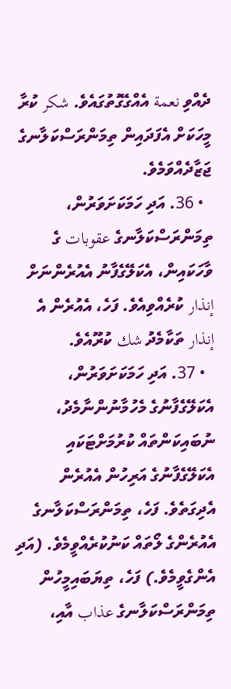ދެއްވި نعمة އެއްގެގޮތުގައެވެ. شكر ކުރާ މީހަކަށް އެފަދައިން ތިމަންރަސްކަލާނގެ ޖަޒާދެއްވަމެވެ.
  • 36. އަދި ހަމަކަށަވަރުން، ތިމަންރަސްކަލާނގެ عقوبات ގެ ވާހަކައިން، އެކަލޭގެފާނު އެއުރެންނަށް إنذار ކުރެއްވިއެވެ. ފަހެ، އެއުރެން އެ إنذار ތަކާމެދު شك ކުރޫއެވެ.
  • 37. އަދި ހަމަކަށަވަރުން، އެކަލޭގެފާނުގެ މެހުމާނުންނާމެދު، ނުބައިކަންތައް ކުރުމަށްޓަކައި އެކަލޭގެފާނުގެ އަރިހުން އެއުރެން އެދިގަތެވެ. ފަހެ، ތިމަންރަސްކަލާނގެ އެއުރެންގެ ލޯތައް ކަނުކުރެއްވީމެވެ. (އަދި އެންގެވީމެވެ.) ފަހެ، ތިޔަބައިމީހުން ތިމަންރަސްކަލާނގެ عذاب އާއި،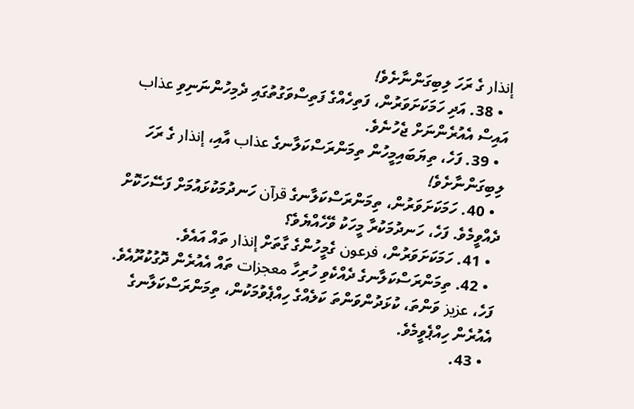إنذار ގެ ރަހަ ލިބިގަންނާށެވެ!
  • 38. އަދި ހަމަކަށަވަރުން، ފަތިހެއްގެ ފަތިސްވަގުތުގައި ދެމިހުންނަނިވި عذاب އައިސް އެއުރެންނަށް ޖެހުނެވެ.
  • 39. ފަހެ، ތިޔަބައިމީހުން ތިމަންރަސްކަލާނގެ عذاب އާއި، إنذار ގެ ރަހަ ލިބިގަންނާށެވެ!
  • 40. ހަމަކަށަވަރުން، ތިމަންރަސްކަލާނގެ قرآن ހަނދުމަކުޅައުމަށް ފަސޭހަކޮށް ދެއްވީމެވެ. ފަހެ، ހަނދުމަކުރާ މީހަކު ވޭހެއްޔެވެ؟
  • 41. ހަމަކަށަވަރުން، فرعون ގެމީހުންގެ ގާތަށް إنذار ތައް އައެވެ.
  • 42. ތިމަންރަސްކަލާނގެ ދެއްކެވި ހުރިހާ معجزات ތައް އެއުރެން ދޮގުކުރޫއެވެ. ފަހެ، عزيز ވަންތަ، ކުޅަދުންވަންތަ ކަލެއްގެ ހިއްޕެވުމަކުން، ތިމަންރަސްކަލާނގެ އެއުރެން ހިއްޕެވީމެވެ.
  • 43.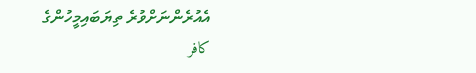އެއުރެންނަށްވުރެ ތިޔަބައިމީހުންގެ كافر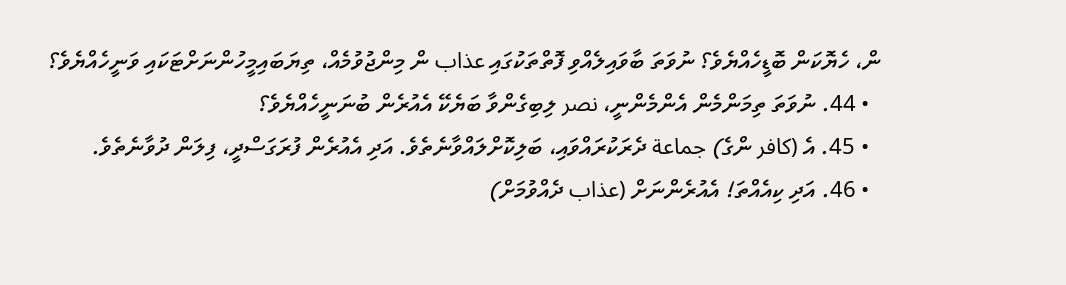ން، ހެޔޮކަން ބޮޑީހެއްޔެވެ؟ ނުވަތަ ބާވައިލެއްވި ފޮތްތަކުގައި عذاب ން މިންޖުވުމެއް، ތިޔަބައިމީހުންނަށްޓަކައި ވަނީހެއްޔެވެ؟
  • 44. ނުވަތަ ތިމަންމެން އެންމެންނީ، نصر ލިބިގެންވާ ބަޔެކޭ އެއުރެން ބުނަނީހެއްޔެވެ؟
  • 45. އެ (كافر ންގެ) جماعة ދެރަކުރައްވައި، ބަލިކޮށްލައްވާނެތެވެ. އަދި އެއުރެން ފުރަގަސްދީ، ފިލަން ދުވާނެތެވެ.
  • 46. އަދި ކިއެއްތަ! އެއުރެންނަށް (عذاب ދެއްވުމަށް)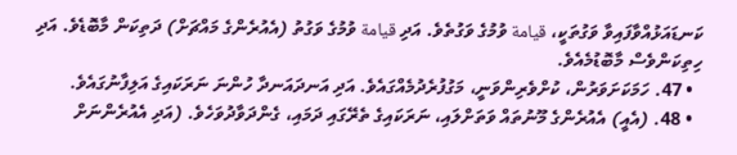ކަނޑައަޅުއްވާފައިވާ ވަގުތަކީ، قيامة ވުމުގެ ވަގުތެވެ. އަދި قيامة ވުމުގެ ވަގުތު (އެއުރެންގެ މައްޗަށް) ދަތިކަން މާބޮޑެވެ. އަދި ހިތިކަންވެސް މާބޮޑުމެއެވެ.
  • 47. ހަމަކަށަވަރުން، ކުށްވެރިންވަނީ، މަގުފުރެދުމެއްގައެވެ. އަދި އަނދައަނދާ ހުންނަ ނަރަކައިގެ އަލިފާނުގައެވެ.
  • 48. (އެއީ) އެއުރެންގެ މޫނުތައް ވަތަށްލައި، ނަރަކައިގެ ތެރޭގައި ދަމައި، ގެންދަވާދުވަހެވެ. (އަދި އެއުރެންނަށް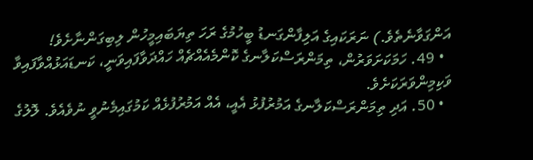އަންގަވާނެތެވެ.) ނަރަކައިގެ އަލިފާންގަނޑު ބީހުމުގެ ރަހަ ތިޔަބައިމީހުން ލިބިގަންނާށެވެ!
  • 49. ހަމަކަށަވަރުން، ތިމަންރަސްކަލާނގެ ކޮންމެއެއްޗެއް ހައްދަވާފައިވަނީ، ކަނޑައަޅުއްވާފައިވާ ވަކިމިންވަރަކަށެވެ.
  • 50. އަދި ތިމަންރަސްކަލާނގެ އަމުރުފުޅު އެއީ، އެއް އަމުރުފުޅެއް ކަމުގައިމެނުވީ ނުވެއެވެ. ލޮލުގެ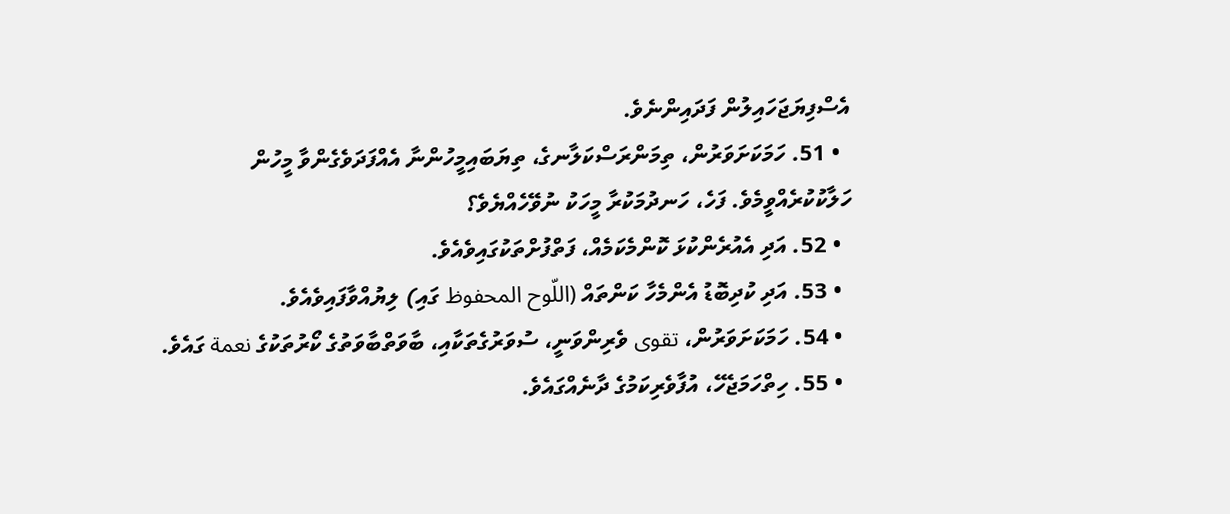އެސްފިޔަޖަހައިލުން ފަދައިންނެވެ.
  • 51. ހަމަކަށަވަރުން، ތިމަންރަސްކަލާނގެ، ތިޔަބައިމީހުންނާ އެއްފަދަވެގެންވާ މީހުން ހަލާކުކުރެއްވީމެވެ. ފަހެ، ހަނދުމަކުރާ މީހަކު ނުވޭހެއްޔެވެ؟
  • 52. އަދި އެއުރެންކުޅަ ކޮންމެކަމެއް، ފަތްފުށްތަކުގައިވެއެވެ.
  • 53. އަދި ކުދިބޮޑު އެންމެހާ ކަންތައް (اللّوح المحفوظ ގައި) ލިޔުއްވާފައިވެއެވެ.
  • 54. ހަމަކަށަވަރުން، تقوى ވެރިންވަނީ، ސުވަރުގެތަކާއި، ބާވަތްބާވަތުގެ ކޯރުތަކުގެ نعمة ގައެވެ.
  • 55. ހިތްހަމަޖެހޭ، އުފާވެރިކަމުގެ ދާނެއްގައެވެ.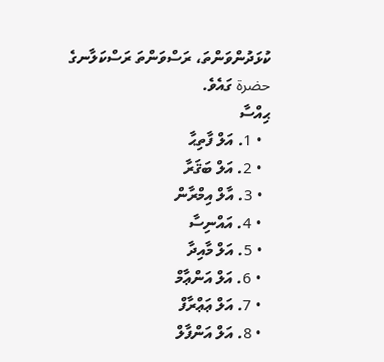ކުޅަދުންވަންތަ، ރަސްވަންތަ ރަސްކަލާނގެ حضرة ގައެވެ.
ޙިއްސާ
  • 1. އަލް ފާތިޙާ
  • 2. އަލް ބަޤަރާ
  • 3. އާލް އިމްރާން
  • 4. އައްނިސާ
  • 5. އަލް މާއިދާ
  • 6. އަލް އަންޢާމް
  • 7. އަލް ޢަޢްރާފް
  • 8. އަލް އަންފާލް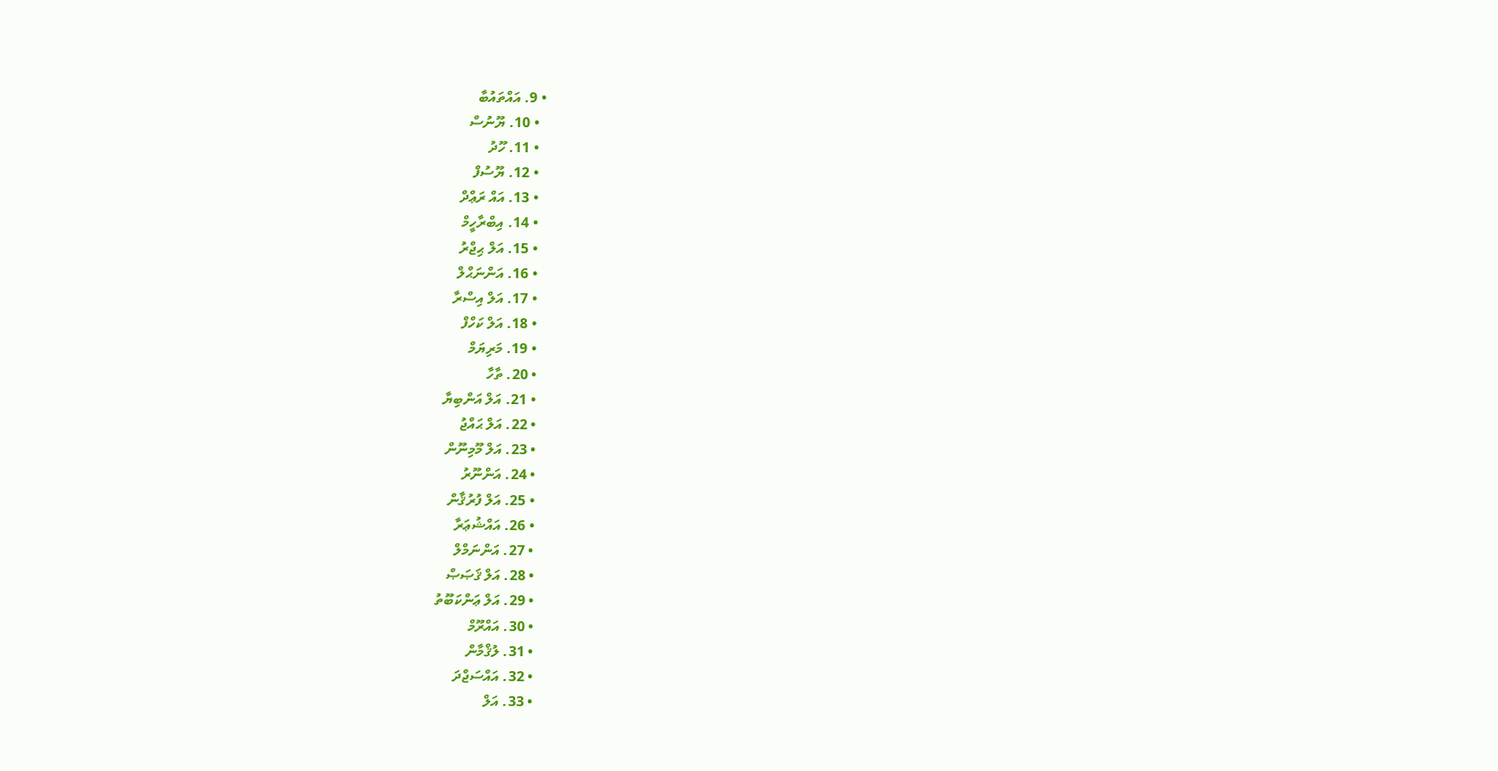• 9. އައްތައުބާ
  • 10. ޔޫނުސް
  • 11. ހޫދު
  • 12. ޔޫސުފް
  • 13. އައް ރަޢްދް
  • 14. އިބްރާހީމް
  • 15. އަލް ޙިޖްރު
  • 16. އަންނަޙްލް
  • 17. އަލް އިސްރާ
  • 18. އަލް ކަހްފް
  • 19. މަރިޔަމް
  • 20. ތާހާ
  • 21. އަލް އަންބިޔާ
  • 22. އަލް ޙައްޖު
  • 23. އަލް މޫމިނޫން
  • 24. އަންނޫރު
  • 25. އަލް ފުރުޤާން
  • 26. އައްޝުޢަރާ
  • 27. އަންނަމްލް
  • 28. އަލް ޤަޞަޞް
  • 29. އަލް ޢަންކަބޫތު
  • 30. އައްރޫމް
  • 31. ލުޤްމާން
  • 32. އައްސަޖްދަ
  • 33. އަލް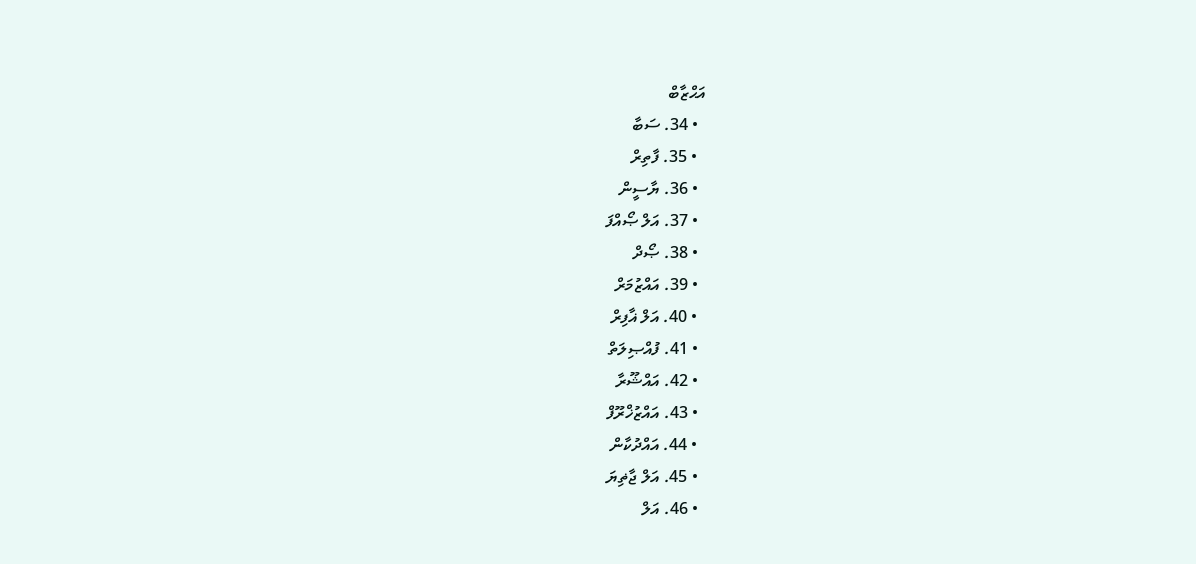އަޙްޒާބް
  • 34. ސަބާ
  • 35. ފާތިރް
  • 36. ޔާސީން
  • 37. އަލް ޞޯއްފަ
  • 38. ޞޯދް
  • 39. އައްޒުމަރް
  • 40. އަލް ޣާފިރް
  • 41. ފުއްޞިލަތް
  • 42. އައްޝޫރާ
  • 43. އައްޒުޚްރޫފް
  • 44. އައްދުކާން
  • 45. އަލް ޖާޡިޔަ
  • 46. އަލް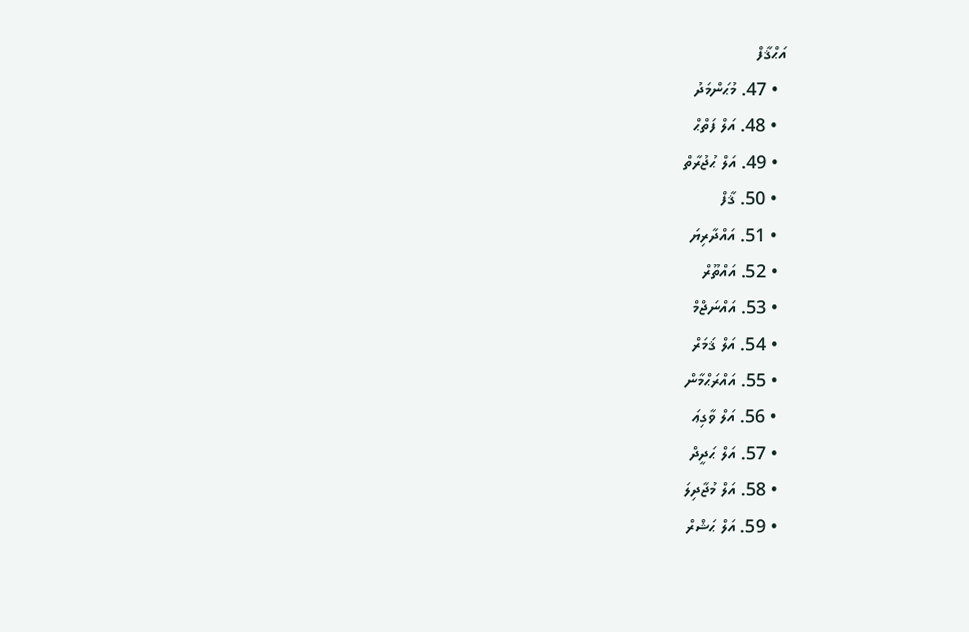އަޙްޤާފް
  • 47. މުޙަންމަދު
  • 48. އަލް ފަތްޙް
  • 49. އަލް ޙުޖުރާތް
  • 50. ޤާފް
  • 51. އައްދާރިޔަ
  • 52. އައްތޫރް
  • 53. އައްނަޖްމް
  • 54. އަލް ޤަމަރް
  • 55. އައްރަޙްމާން
  • 56. އަލް ވާގިޢަ
  • 57. އަލް ޙަދީދް
  • 58. އަލް މުޖާދިލަ
  • 59. އަލް ޙަޝްރް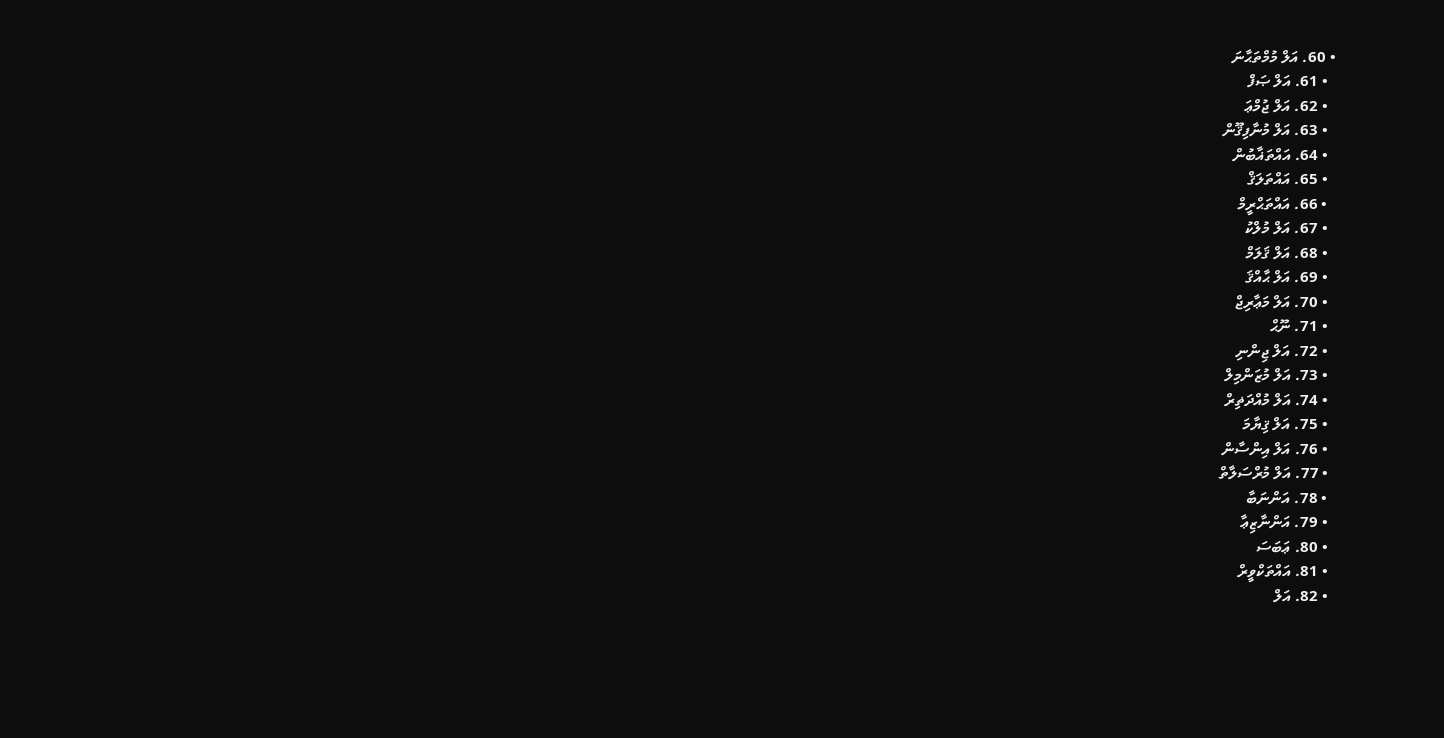• 60. އަލް މުމްތަޙާނަ
  • 61. އަލް ޞަފް
  • 62. އަލް ޖުމްޢަ
  • 63. އަލް މުނާފިޤޫން
  • 64. އައްތަޣާބުން
  • 65. އައްތަލަޤް
  • 66. އައްތަޙްރީމް
  • 67. އަލް މުލްކު
  • 68. އަލް ޤަލަމް
  • 69. އަލް ޙާއްޤަ
  • 70. އަލް މަޢާރިޖް
  • 71. ނޫޙް
  • 72. އަލް ޖިންނި
  • 73. އަލް މުޒަންމިލް
  • 74. އަލް މުއްދަޡިރް
  • 75. އަލް ޤިޔާމަ
  • 76. އަލް އިންސާން
  • 77. އަލް މުރްސަލާތް
  • 78. އަންނަބާ
  • 79. އަންނާޒިޢާ
  • 80. ޢަބަސަ
  • 81. އައްތަކްވީރް
  • 82. އަލް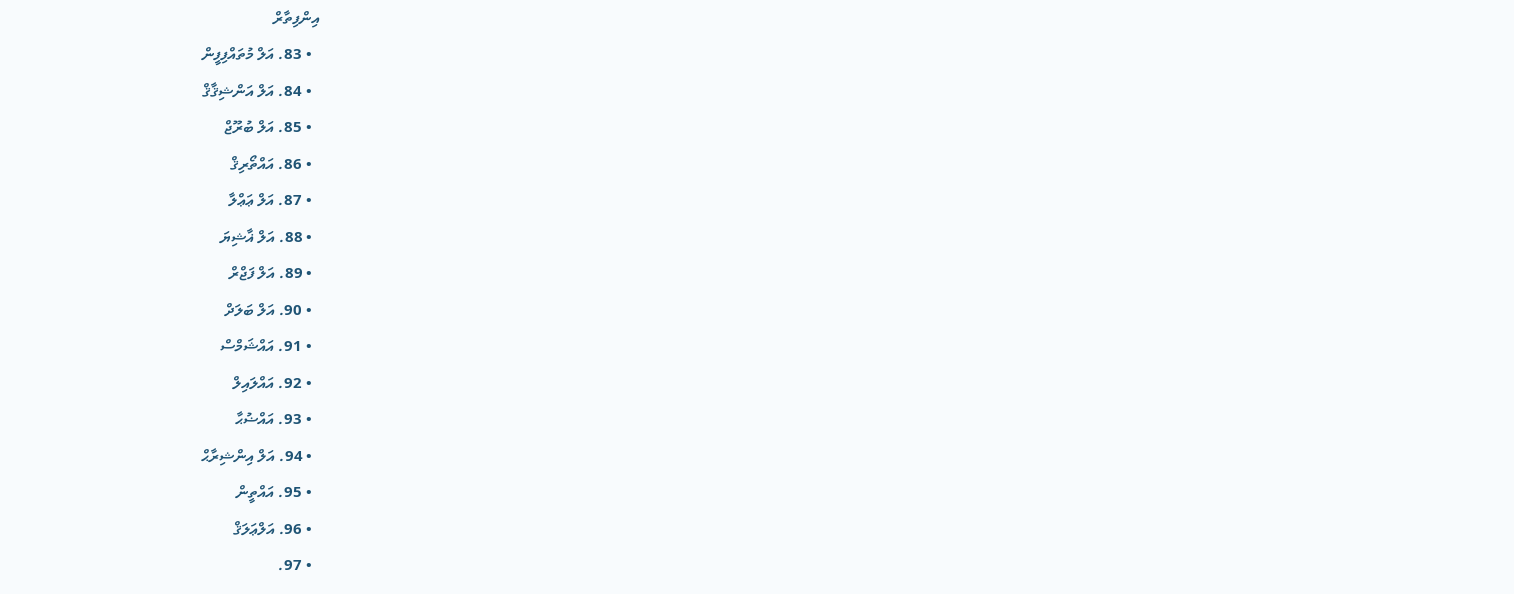އިންފިތާރް
  • 83. އަލް މުތައްފިފީން
  • 84. އަލް އަންޝިޤާޤް
  • 85. އަލް ބުރޫޖް
  • 86. އައްތޯރިޤް
  • 87. އަލް ޢަޢްލާ
  • 88. އަލް ޣާޝިޔަ
  • 89. އަލް ފަޖްރް
  • 90. އަލް ބަލަދް
  • 91. އައްޝަމްސް
  • 92. އައްލައިލް
  • 93. އައްޟުޙާ
  • 94. އަލް އިންޝިރާޙް
  • 95. އައްތީން
  • 96. އަލްޢަލަޤް
  • 97.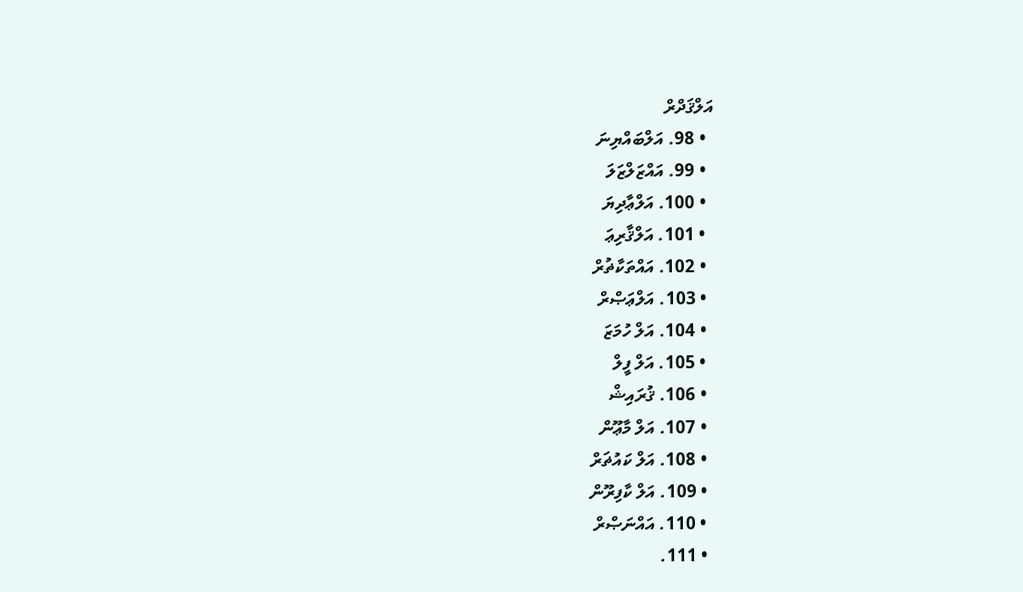އަލްޤަދްރް
  • 98. އަލްބައްޔިނަ
  • 99. އައްޒަލްޒަލަ
  • 100. އަލްޢާދިޔަ
  • 101. އަލްޤާރިޢަ
  • 102. އައްތަކާޡުރް
  • 103. އަލްޢަޞްރް
  • 104. އަލް ހުމަޒަ
  • 105. އަލް ފީލް
  • 106. ޤުރައިޝް
  • 107. އަލް މާޢޫން
  • 108. އަލް ކައުޡަރް
  • 109. އަލް ކާފިރޫން
  • 110. އައްނަޞްރް
  • 111.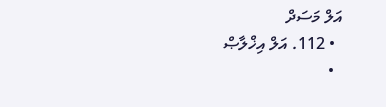އަލް މަސަދް
  • 112. އަލް އިޚްލާޞް
  •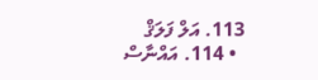113. އަލް ފަލަޤް
  • 114. އައްނާސް